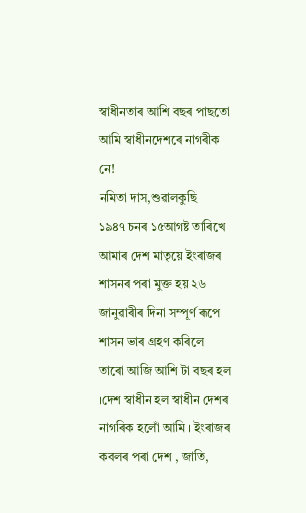স্বাধীনতাৰ আশি বছৰ পাছতো আমি স্বাধীনদেশৰে নাগৰীক নে!
নমিতা দাস,শুৱালকুছি
১৯৪৭ চনৰ ১৫আগষ্ট তাৰিখে আমাৰ দেশ মাতৃয়ে ইংৰাজৰ শাসনৰ পৰা মুক্ত হয় ২৬ জানুৱাৰীৰ দিনা সম্পূৰ্ণ ৰূপে শাসন ভাৰ গ্ৰহণ কৰিলে তাৰো আজি আশি টা বছৰ হল ।দেশ স্বাধীন হল স্বাধীন দেশৰ নাগৰিক হলোঁ আমি । ইংৰাজৰ কবলৰ পৰা দেশ , জাতি,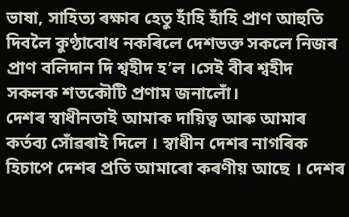ভাষা, সাহিত্য ৰক্ষাৰ হেতু হাঁহি হাঁহি প্ৰাণ আহুতি দিবলৈ কুণ্ঠাবোধ নকৰিলে দেশভক্ত সকলে নিজৰ প্ৰাণ বলিদান দি শ্বহীদ হ’ল ।সেই বীৰ শ্বহীদ সকলক শতকৌটি প্ৰণাম জনালোঁ।
দেশৰ স্বাধীনতাই আমাক দায়িত্ব আৰু আমাৰ কৰ্তব্য সোঁৱৰাই দিলে । স্বাধীন দেশৰ নাগৰিক হিচাপে দেশৰ প্ৰতি আমাৰো কৰণীয় আছে । দেশৰ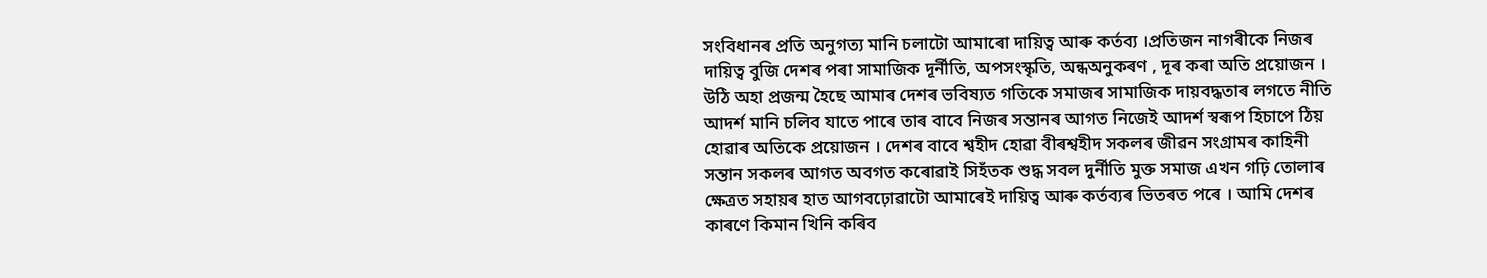সংবিধানৰ প্ৰতি অনুগত্য মানি চলাটো আমাৰো দায়িত্ব আৰু কৰ্তব্য ।প্ৰতিজন নাগৰীকে নিজৰ দায়িত্ব বুজি দেশৰ পৰা সামাজিক দূৰ্নীতি, অপসংস্কৃতি, অন্ধঅনুকৰণ , দূৰ কৰা অতি প্ৰয়োজন । উঠি অহা প্ৰজন্ম হৈছে আমাৰ দেশৰ ভবিষ্যত গতিকে সমাজৰ সামাজিক দায়বদ্ধতাৰ লগতে নীতি আদৰ্শ মানি চলিব যাতে পাৰে তাৰ বাবে নিজৰ সন্তানৰ আগত নিজেই আদৰ্শ স্বৰূপ হিচাপে ঠিয় হোৱাৰ অতিকে প্ৰয়োজন । দেশৰ বাবে শ্বহীদ হোৱা বীৰশ্বহীদ সকলৰ জীৱন সংগ্ৰামৰ কাহিনী সন্তান সকলৰ আগত অবগত কৰোৱাই সিহঁতক শুদ্ধ সবল দুৰ্নীতি মুক্ত সমাজ এখন গঢ়ি তোলাৰ ক্ষেত্ৰত সহায়ৰ হাত আগবঢ়োৱাটো আমাৰেই দায়িত্ব আৰু কৰ্তব্যৰ ভিতৰত পৰে । আমি দেশৰ কাৰণে কিমান খিনি কৰিব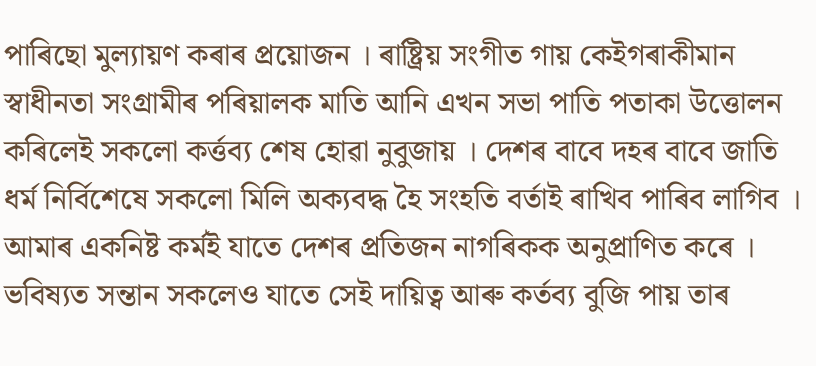পাৰিছো মুল্যায়ণ কৰাৰ প্ৰয়োজন । ৰাষ্ট্ৰিয় সংগীত গায় কেইগৰাকীমান স্বাধীনতা সংগ্ৰামীৰ পৰিয়ালক মাতি আনি এখন সভা পাতি পতাকা উত্তোলন কৰিলেই সকলো কৰ্ত্তব্য শেষ হোৱা নুবুজায় । দেশৰ বাবে দহৰ বাবে জাতি ধৰ্ম নিৰ্বিশেষে সকলো মিলি অক্যবদ্ধ হৈ সংহতি বৰ্তাই ৰাখিব পাৰিব লাগিব । আমাৰ একনিষ্ট কৰ্মই যাতে দেশৰ প্ৰতিজন নাগৰিকক অনুপ্ৰাণিত কৰে । ভবিষ্যত সন্তান সকলেও যাতে সেই দায়িত্ব আৰু কৰ্তব্য বুজি পায় তাৰ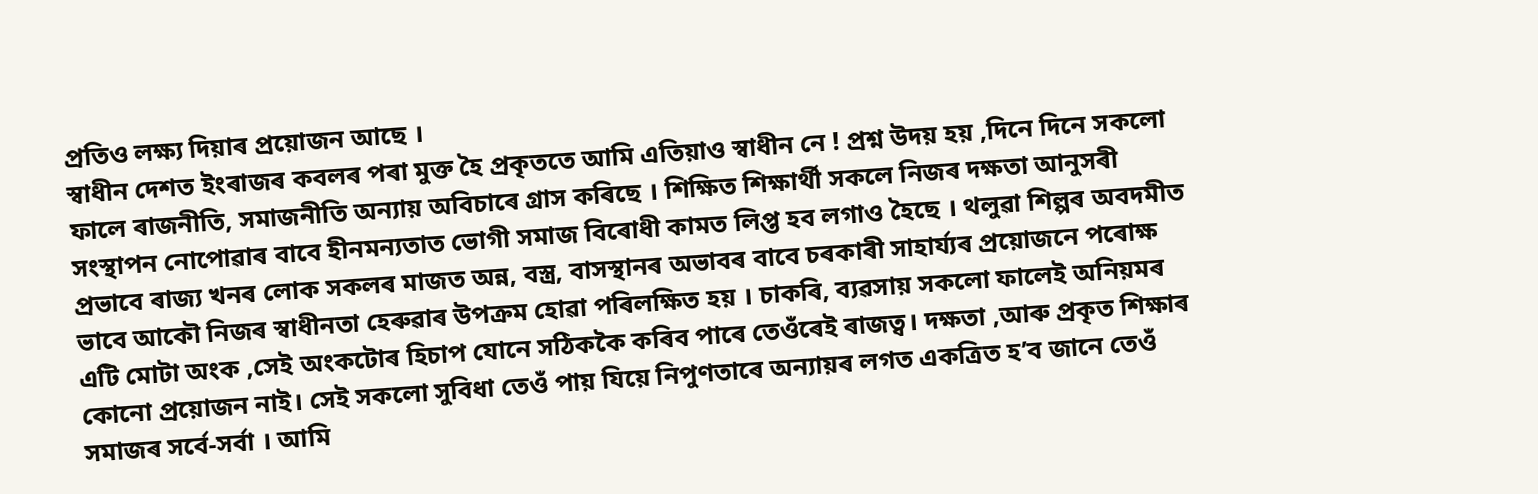প্ৰতিও লক্ষ্য দিয়াৰ প্ৰয়োজন আছে ।
স্বাধীন দেশত ইংৰাজৰ কবলৰ পৰা মুক্ত হৈ প্ৰকৃততে আমি এতিয়াও স্বাধীন নে ! প্ৰশ্ন উদয় হয় ,দিনে দিনে সকলো ফালে ৰাজনীতি, সমাজনীতি অন্যায় অবিচাৰে গ্ৰাস কৰিছে । শিক্ষিত শিক্ষাৰ্থী সকলে নিজৰ দক্ষতা আনুসৰী সংস্থাপন নোপোৱাৰ বাবে হীনমন্যতাত ভোগী সমাজ বিৰোধী কামত লিপ্ত হব লগাও হৈছে । থলুৱা শিল্পৰ অবদমীত প্ৰভাবে ৰাজ্য খনৰ লোক সকলৰ মাজত অন্ন, বস্ত্ৰ, বাসস্থানৰ অভাবৰ বাবে চৰকাৰী সাহাৰ্য্যৰ প্ৰয়োজনে পৰোক্ষ ভাবে আকৌ নিজৰ স্বাধীনতা হেৰুৱাৰ উপক্ৰম হোৱা পৰিলক্ষিত হয় । চাকৰি, ব্যৱসায় সকলো ফালেই অনিয়মৰ এটি মোটা অংক ,সেই অংকটোৰ হিচাপ যোনে সঠিককৈ কৰিব পাৰে তেওঁৰেই ৰাজত্ব। দক্ষতা ,আৰু প্ৰকৃত শিক্ষাৰ কোনো প্ৰয়োজন নাই। সেই সকলো সুবিধা তেওঁ পায় যিয়ে নিপুণতাৰে অন্যায়ৰ লগত একত্ৰিত হ’ব জানে তেওঁ সমাজৰ সৰ্বে-সৰ্বা । আমি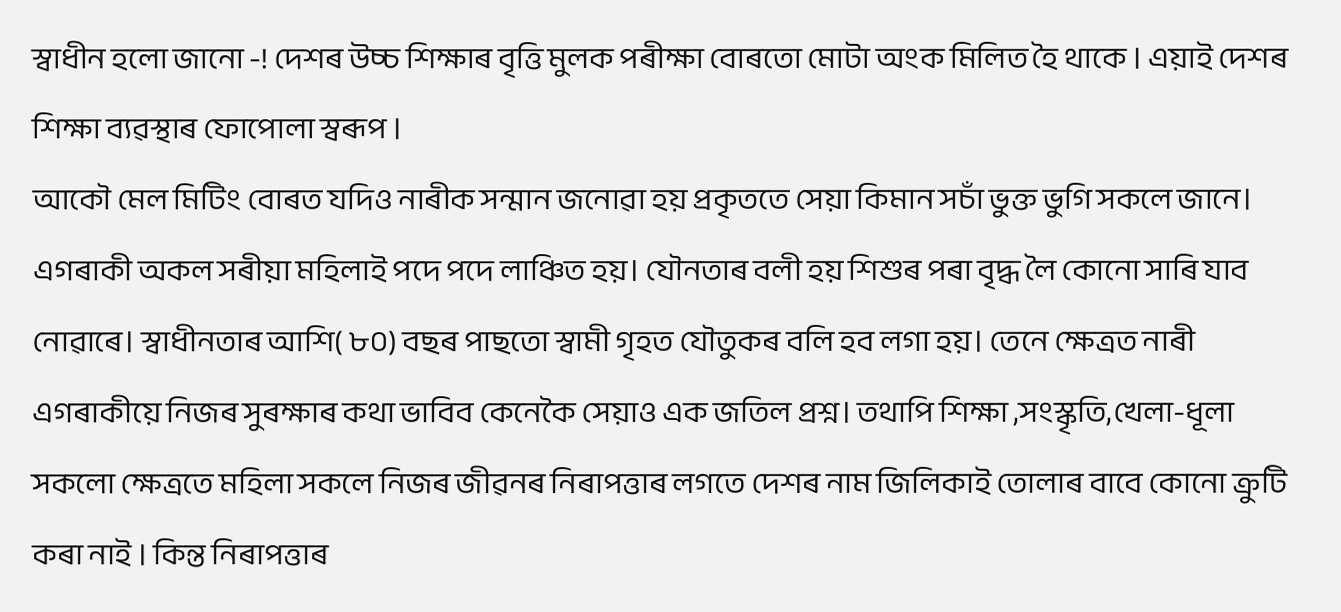স্বাধীন হলো জানো -! দেশৰ উচ্চ শিক্ষাৰ বৃত্তি মুলক পৰীক্ষা বোৰতো মোটা অংক মিলিত হৈ থাকে । এয়াই দেশৰ শিক্ষা ব্যৱস্থাৰ ফোপোলা স্বৰূপ ।
আকৌ মেল মিটিং বোৰত যদিও নাৰীক সন্মান জনোৱা হয় প্ৰকৃততে সেয়া কিমান সচাঁ ভুক্ত ভুগি সকলে জানে। এগৰাকী অকল সৰীয়া মহিলাই পদে পদে লাঞ্চিত হয়। যৌনতাৰ বলী হয় শিশুৰ পৰা বৃদ্ধ লৈ কোনো সাৰি যাব নোৱাৰে। স্বাধীনতাৰ আশি( ৮০) বছৰ পাছতো স্বামী গৃহত যৌতুকৰ বলি হব লগা হয়। তেনে ক্ষেত্ৰত নাৰী এগৰাকীয়ে নিজৰ সুৰক্ষাৰ কথা ভাবিব কেনেকৈ সেয়াও এক জতিল প্ৰশ্ন। তথাপি শিক্ষা ,সংস্কৃতি,খেলা-ধূলা সকলো ক্ষেত্ৰতে মহিলা সকলে নিজৰ জীৱনৰ নিৰাপত্তাৰ লগতে দেশৰ নাম জিলিকাই তোলাৰ বাবে কোনো ক্ৰুটি কৰা নাই । কিন্ত নিৰাপত্তাৰ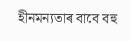হীনমন্যতাৰ বাবে বহু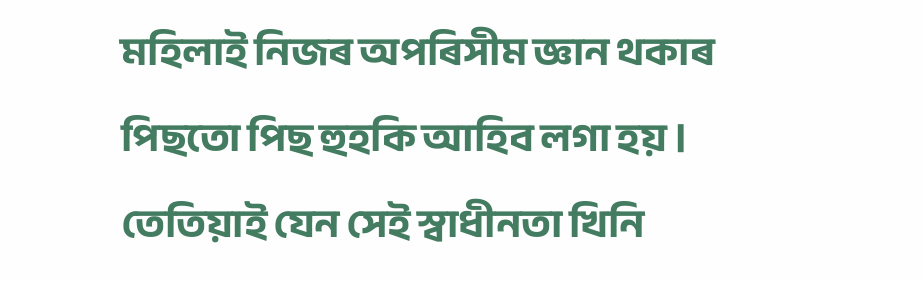মহিলাই নিজৰ অপৰিসীম জ্ঞান থকাৰ পিছতো পিছ হুহকি আহিব লগা হয় । তেতিয়াই যেন সেই স্বাধীনতা খিনি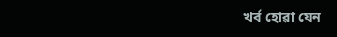খৰ্ব হোৱা যেন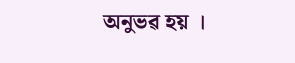অনুভৱ হয় ।